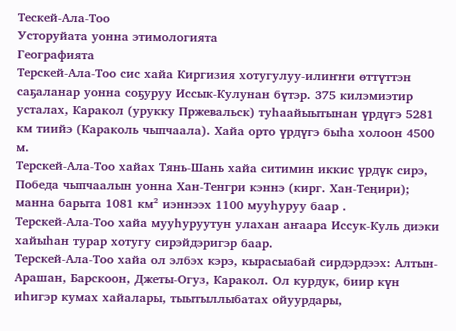Тескей-Ала-Тоо
Усторуйата уонна этимологията
Географията
Терскей-Ала-Тоо сис хайа Киргизия хотугулуу-илиҥҥи өттүттэн саҕаланар уонна соҕуруу Иссык-Кулунан бүтэр. 375 килэмиэтир усталах, Каракол (урукку Пржевальск) туһаайыытынан үрдүгэ 5281 км тиийэ (Караколь чыпчаала). Хайа орто үрдүгэ быһа холоон 4500 м.
Терскей-Ала-Тоо хайах Тянь-Шань хайа ситимин иккис үрдүк сирэ, Победа чыпчаалын уонна Хан-Тенгри кэннэ (кирг. Хан-Теңири); манна барыта 1081 км² иэннээх 1100 мууһуруу баар .
Терскей-Ала-Тоо хайа мууһуруутун улахан аҥаара Иссук-Куль диэки хайыһан турар хотугу сирэйдэригэр баар.
Терскей-Ала-Тоо хайа ол элбэх кэрэ, кырасыабай сирдэрдээх: Алтын-Арашан, Барскоон, Джеты-Огуз, Каракол. Ол курдук, биир күн иһигэр кумах хайалары, тыытыллыбатах ойуурдары,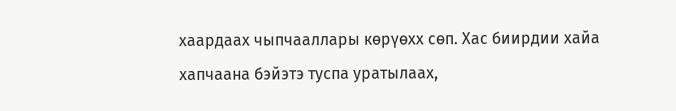хаардаах чыпчааллары көрүөхх сөп. Хас биирдии хайа хапчаана бэйэтэ туспа уратылаах,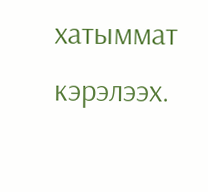хатыммат кэрэлээх.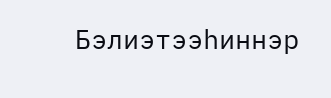Бэлиэтээһиннэр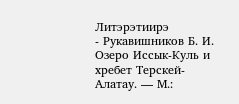Литэрэтиирэ
- Рукавишников Б. И. Озеро Иссык-Куль и хребет Терскей-Алатау. — М.: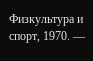Физкультура и спорт, 1970. —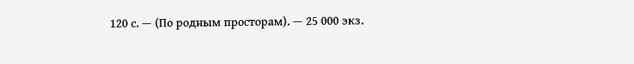120 с. — (По родным просторам). — 25 000 экз.